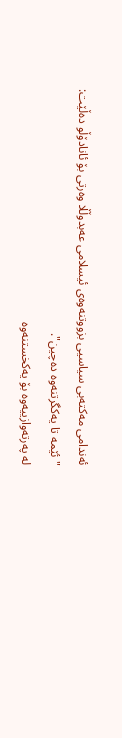ئەندامی مەکتەبی سیاسیی بزووتنەوەی ئیسلامی عەبدوڵڵا وەرتی بۆ ئانادۆڵو دەڵێت: "ئێمە تا یەکگرتنەوە دەچین".
لە پەرتەوازییەوە بۆ یەکخستنەوە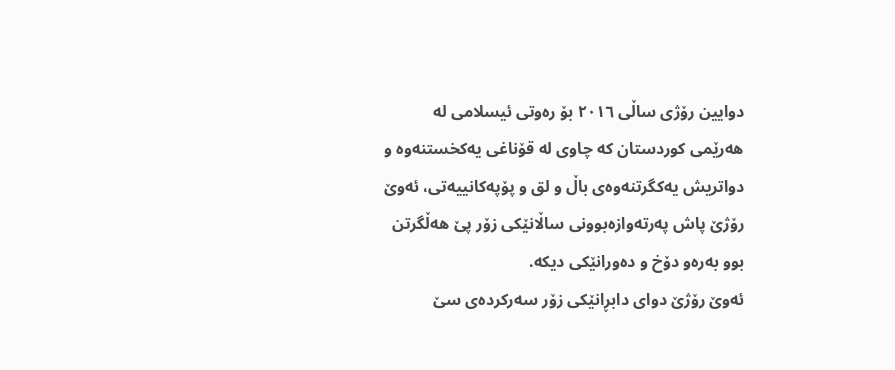دوایین رۆژی ساڵی ٢٠١٦ بۆ رەوتی ئیسلامی لە ھەرێمی کوردستان کە چاوی لە قۆناغی یەکخستنەوە و دواتریش یەکگرتنەوەی باڵ و لق و پۆپەکانییەتی، ئەوێ رۆژێ پاش پەرتەوازەبوونی ساڵانێکی زۆر پێ ھەڵگرتن بوو بەرەو دۆخ و دەورانێکی دیکە.
ئەوێ رۆژێ دوای دابڕانێکی زۆر سەرکردەی سێ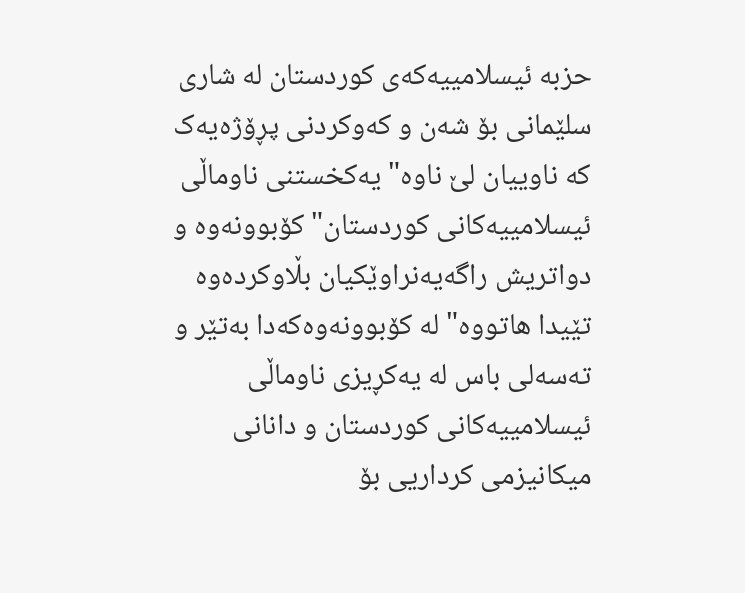حزبە ئیسلامییەکەی کوردستان لە شاری سلێمانی بۆ شەن و کەوکردنی پڕۆژەیەک کە ناوییان لێ ناوە" یەکخستنی ناوماڵی ئیسلامییەکانی کوردستان" کۆبوونەوە و دواتریش راگەیەنراوێکیان بڵاوکردەوە تێیدا ھاتووە" لە کۆبوونەوەکەدا بەتێر و تەسەلی باس لە یەکڕیزی ناوماڵی ئیسلامییەکانی کوردستان و دانانی میکانیزمی کرداریی بۆ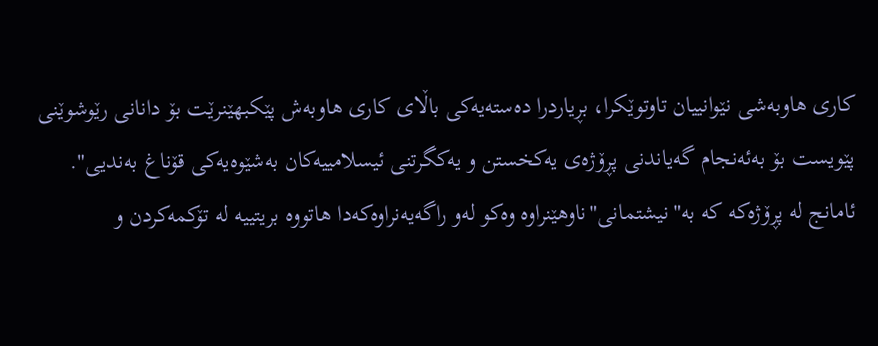کاری ھاوبەشی نێوانییان تاوتوێکرا، بڕیاردرا دەستەیەکی باڵای کاری ھاوبەش پێکبھێنرێت بۆ دانانی رێوشوێنی پێویست بۆ بەئەنجام گەیاندنی پڕۆژەی یەکخستن و یەکگرتنی ئیسلامییەکان بەشێوەیەکی قۆناغ بەندیی".
ئامانج لە پڕۆژەکە کە بە"نیشتمانی"ناوھێنراوە وەکو لەو راگەیەنراوەکەدا ھاتووە بریتییە لە تۆکمەکردن و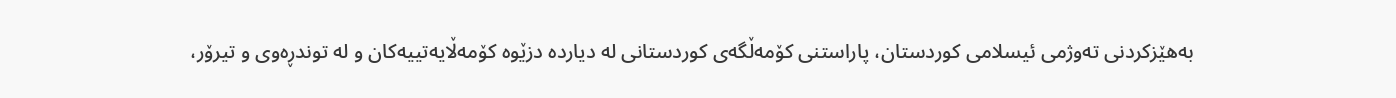بەھێزکردنی تەوژمی ئیسلامی کوردستان، پاراستنی کۆمەڵگەی کوردستانی لە دیاردە دزێوە کۆمەڵایەتییەکان و لە توندڕەوی و تیرۆر،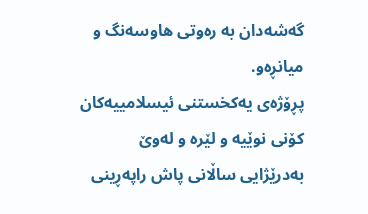گەشەدان بە رەوتی ھاوسەنگ و میانڕەو.
پڕۆژەی یەکخستنی ئیسلامییەکان کۆنی نوێیە و لێرە و لەوێ بەدرێژایی ساڵانی پاش راپەڕینی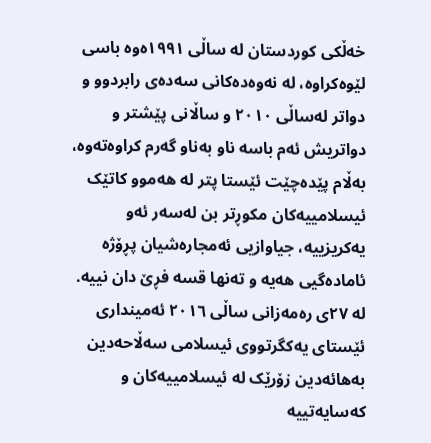خەڵکی کوردستان لە ساڵی ١٩٩١ەوە باسی لێوەکراوە، لە نەوەدەکانی سەدەی رابردوو و دواتر لەساڵی ٢٠١٠ و ساڵانی پێشتر و دواتریش ئەم باسە ناو بەناو گەرم کراوەتەوە، بەڵام پێدەچێت ئێستا پتر لە ھەموو کاتێک ئیسلامییەکان مکوڕتر بن لەسەر ئەو یەکریزییە، جیاوازیی ئەمجارەشیان پڕۆژە ئامادەگیی ھەیە و تەنھا قسە فڕێ دان نییە.
لە ٢٧ی رەمەزانی ساڵی ٢٠١٦ ئەمینداری ئێستای یەکگرتووی ئیسلامی سەڵاحەدین بەھائەدین زۆرێک لە ئیسلامییەکان و کەسایەتییە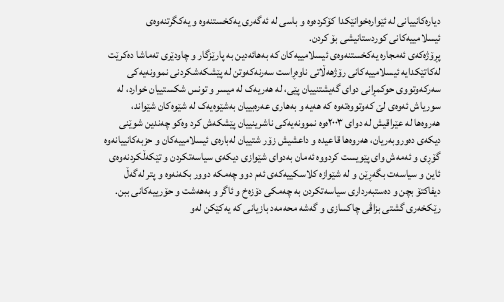دیارەکانییانی لە ئێوارەخوانێکدا کۆکردەوە و باسی لە ئەگەری یەکخستنەوە و یەکگرتنەوەی ئیسلامییەکانی کوردستانیشی بۆ کردن.
پڕۆژەکەی ئەمجارە یەکخستنەوەی ئیسلامییەکان کە بەھائەدین بە پارێزگار و چاودێری تەماشا دەکرێت لەکاتێکدایە ئیسلامییەکانی رۆژھەڵاتی ناوەڕاست سەرنەکەوتن لە پێشکەشکردنی نموونەیەکی سەرکەوتووی حوکمڕانی دوای گەیشتنییان پێی، لە ھەریەک لە میسر و تونس شکستییان خوارد، لە سوریاش ئەوەی لێ کەوتووەتەوە کە ھەیە و بەھاری عەرەبییان بەشێوەیەک لە شێوەکان شێواند، ھەروەھا لە عێراقیش لە دوای ٢٠٠٣ەوە نموونەیەکی ناشرینییان پێشکەش کرد وەکو چەندین شوێنی دیکەی دەوروبەریان، ھەروەھا قاعیدە و داعشیش زۆر شتییان لەبارەی ئیسلامییەکان و حزبەکانییانەوە گۆڕی و ئەمەش وای پێویست کردووە ئەمان بەدوای شێوازی دیکەی سیاسەتکردن و تێکەڵکردنەوەی ئاین و سیاسەت بگەڕێن و لە شێوازە کلاسکییەکەی ئەم دوو چەمکە دوور بکەنەوە و پتر لەگەڵ دیفاکتۆ بچن و دەستبەرداری سیاسەتکردن بە چەمکی دۆزەخ و ئاگر و بەھەشت و حۆرییەکانی ببن.
رێکخەری گشتی بزاڤی چاکسازی و گەشە محەمەد بازیانی کە یەکێکن لەو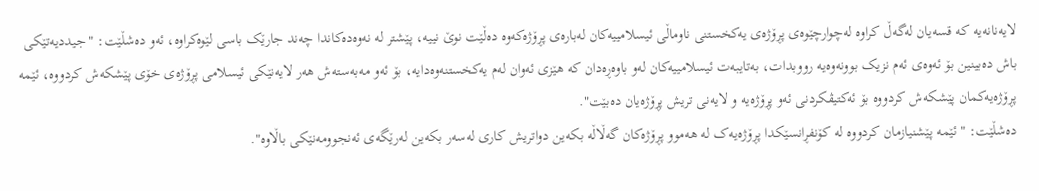لایەنانەیە کە قسەیان لەگەڵ کراوە لەچوارچێوەی پڕۆژەی یەکخستنی ناوماڵی ئیسلامییەکان لەبارەی پڕۆژەکەوە دەڵێت نوێ نییە، پێشتر لە نەوەدەکاندا چەند جارێک باسی لێوەکراوە، ئەو دەشڵێت: "جیددیەتێکی باش دەبینین بۆ ئەوەی ئەم نزیک بوونەوەیە رووبدات، بەتایبەت ئیسلامییەکان لەو باوەڕەدان کە ھێزی ئەوان لەم یەکخستنەوەدایە، بۆ ئەو مەبەستەش ھەر لایەنێکی ئیسلامی پڕۆژەی خۆی پێشکەش کردووە، ئێمە پڕۆژەیەکمان پێشکەش کردووە بۆ ئەکتیڤکردنی ئەو پڕۆژەیە و لایەنی تریش پڕۆژەیان دەبێت".
دەشڵێت: "ئێمە پێشنیازمان کردووە لە کۆنفڕانسێکدا پڕۆژەیەک لە ھەموو پڕۆژەکان گەڵاڵە بکەین دواتریش کاری لەسەر بکەین لەرێگەی ئەنجوومەنێکی باڵاوە".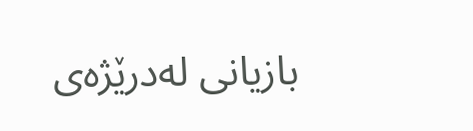بازیانی لەدرێژەی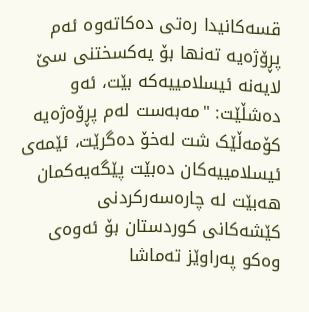قسەکانیدا رەتی دەکاتەوە ئەم پڕۆژەیە تەنھا بۆ یەکسختنی سێ لایەنە ئیسلامییەکە بێت، ئەو دەشڵێت: "مەبەست لەم پڕۆەژەیە کۆمەڵێک شت لەخۆ دەگرێت، ئێمەی ئیسلامییەکان دەبێت پێگەیەکمان ھەبێت لە چارەسەرکردنی کێشەکانی کوردستان بۆ ئەوەی وەکو پەراوێز تەماشا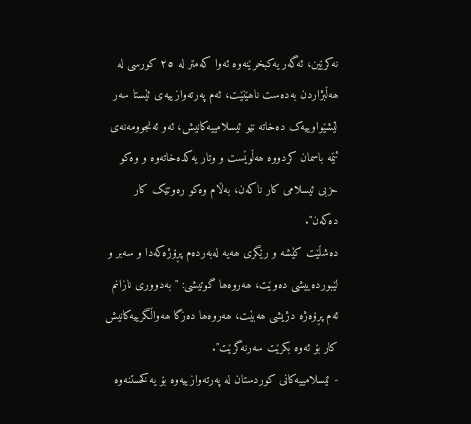نەکرێین، ئەگەر یەکبخرێنەوە ئەوا کەمتر لە ٢٥ کورسی لە ھەڵبژاردن بەدەست ناھێنێت، ئەم پەرتەوازییەی ئێستا سەر لێشێواوییەک دەخاتە نێو ئیسلامییەکانیش، ئەو ئەنجوومەنەی ئێمە باسمان کردووە ھەڵوێست و وتار یەکدەخاتەوە و وەکو حزبی ئیسلامی کار ناکەن، بەڵام وەکو رەوتێک کار دەکەن".
دەشڵێت کێشە و رێگری ھەیە لەبەردەم پڕۆژەکەدا و سەبر و لێبوردەییشی دەوێت، ھەروەھا گوتیشی: "بەدووری نازانم ئەم پڕۆەژە دژیشی ھەبێت، ھەروەھا دەزگا ھەواڵگرییەکانیش کار بۆ ئەوە بکرێت سەرنەگرێت".
- ئیسلامییەکانی کوردستان لە پەرتەوازییەوە بۆ یەکخستنەوە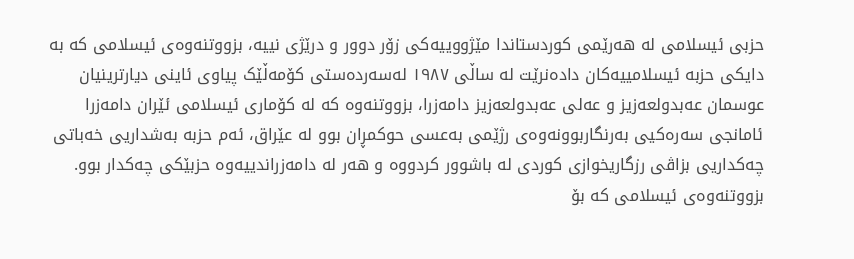حزبی ئیسلامی لە ھەرێمی کوردستاندا مێژووییەکی زۆر دوور و درێژی نییە، بزووتنەوەی ئیسلامی کە بە دایکی حزبە ئیسلامییەکان دادەنرێت لە ساڵی ١٩٨٧ لەسەردەستی کۆمەڵێک پیاوی ئاینی دیارترینیان عوسمان عەبدولعەزیز و عەلی عەبدولعەزیز دامەزرا، بزووتنەوە کە لە کۆماری ئیسلامی ئێران دامەزرا ئامانجی سەرەکیی بەرنگاربوونەوەی رژێمی بەعسی حوکمڕان بوو لە عێراق، ئەم حزبە بەشداریی خەباتی چەکداریی بزاڤی رزگاریخوازی کوردی لە باشوور کردووە و ھەر لە دامەزراندییەوە حزبێکی چەکدار بوو.
بزووتنەوەی ئیسلامی کە بۆ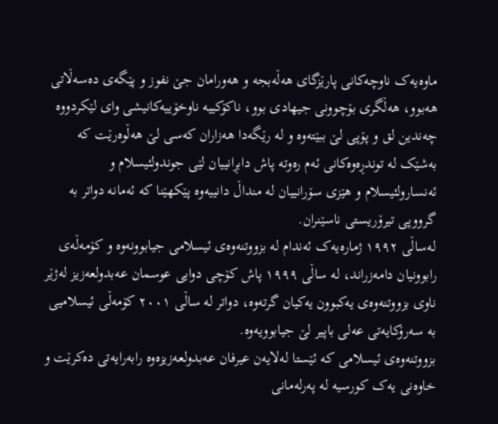ماوەیەک ناوچەکانی پارێزگای ھەڵەبجە و ھەورامان جێ نفوز و پێگەی دەسەڵاتی ھەبوو، ھەڵگری بۆچوونی جیھادی بوو، ناکۆکییە ناوخۆییەکانیشی وای لێکردووە چەندین لق و پۆپی لێ ببێتەوە و لە رێگەدا ھەزاران کەسی لێ ھەڵوەرێت کە بەشێک لە توندڕەوەکانی ئەم رەوتە پاش دابڕانییان لێی جوندولئیسلام و ئەنسارولئیسلام و ھێزی سۆرانییان لە منداڵ دانییەوە پێکھێنا کە ئەمانە دواتر بە گرووپی تیرۆریستی ناسێنران.
لەساڵی ١٩٩٢ ژمارەیەک ئەندام لە بزووتنەوەی ئیسلامی جیابوونەوە و کۆمەڵەی رابوونیان دامەزراند، لە ساڵی ١٩٩٩ پاش کۆچی دوایی عوسمان عەبدولعەزیز لەژێر ناوی بزووتنەوەی یەکبوون یەکیان گرتەوە، دواتر لە ساڵی ٢٠٠١ کۆمەڵی ئیسلامیی بە سەرۆکایەتی عەلی باپیر لێ جیابوویەوە.
بزووتنەوەی ئیسلامی کە ئێستا لەلایەن عیرفان عەبدولعەزیزەوە رابەرایەتی دەکرێت و خاوەنی یەک کورسیە لە پەرلەمانی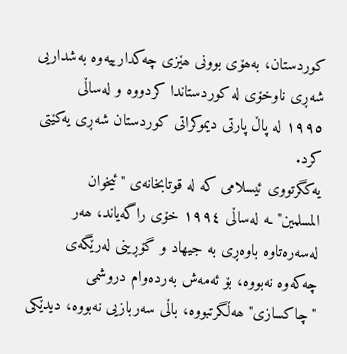کوردستان، بەھۆی بوونی ھێزی چەکدارییەوە بەشداریی شەڕی ناوخۆی لە کوردستاندا کردووە و لەساڵی ١٩٩٥ لە پاڵ پارتی دیموکراتی کوردستان شەڕی یەکێتی کرد.
یەکگرتووی ئیسلامی کە لە قوتابخانەی "ئیخوان المسلمین"ـە لەساڵی ١٩٩٤ خۆی راگەیاند، ھەر لەسەرەتاوە باوەڕی بە جیھاد و گۆڕینی لەرێگەی چەکەوە نەبووە، بۆ ئەمەش بەردەوام دروشمی "چاکسازی" ھەڵگرتبووە، باڵی سەربازیی نەبووە، دیدێکی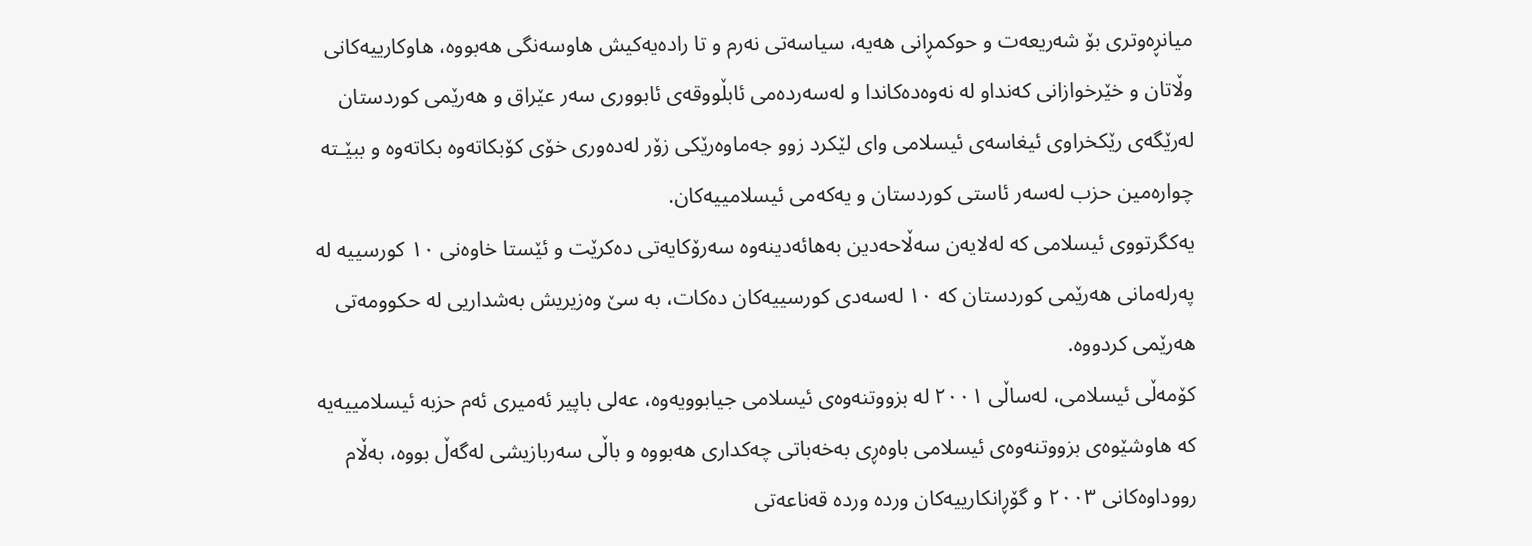میانڕەوتری بۆ شەریعەت و حوکمڕانی ھەیە، سیاسەتی نەرم و تا رادەیەکیش ھاوسەنگی ھەبووە، ھاوکارییەکانی وڵاتان و خێرخوازانی کەنداو لە نەوەدەکاندا و لەسەردەمی ئابڵووقەی ئابووری سەر عێراق و ھەرێمی کوردستان لەرێگەی رێکخراوی ئیغاسەی ئیسلامی وای لێکرد زوو جەماوەرێکی زۆر لەدەوری خۆی کۆبکاتەوە بکاتەوە و ببێـتە چوارەمین حزب لەسەر ئاستی کوردستان و یەکەمی ئیسلامییەکان.
یەکگرتووی ئیسلامی کە لەلایەن سەڵاحەدین بەھائەدینەوە سەرۆکایەتی دەکرێت و ئێستا خاوەنی ١٠ کورسییە لە پەرلەمانی ھەرێمی کوردستان کە ١٠ لەسەدی کورسییەکان دەکات، بە سێ وەزیریش بەشداریی لە حکوومەتی ھەرێمی کردووە.
کۆمەڵی ئیسلامی، لەساڵی ٢٠٠١ لە بزووتنەوەی ئیسلامی جیابوویەوە، عەلی باپیر ئەمیری ئەم حزبە ئیسلامییەیە کە ھاوشێوەی بزووتنەوەی ئیسلامی باوەڕی بەخەباتی چەکداری ھەبووە و باڵی سەربازیشی لەگەڵ بووە، بەڵام رووداوەکانی ٢٠٠٣ و گۆڕانکارییەکان وردە وردە قەناعەتی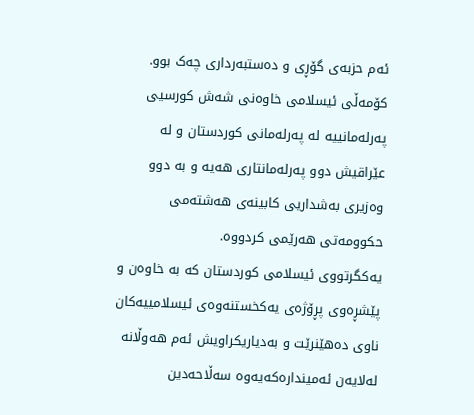ئەم حزبەی گۆڕی و دەستبەرداری چەک بوو.
کۆمەڵی ئیسلامی خاوەنی شەش کورسیی پەرلەمانییە لە پەرلەمانی کوردستان و لە عێراقیش دوو پەرلەمانتاری ھەیە و بە دوو وەزیری بەشداریی کابینەی ھەشتەمی حکوومەتی ھەرێمی کردووە.
یەکگرتووی ئیسلامی کوردستان کە بە خاوەن و پێشڕەوی پڕۆژەی یەکخستنەوەی ئیسلامییەکان ناوی دەھێنرێت و بەدیاریکراویش ئەم ھەوڵانە لەلایەن ئەمیندارەکەیەوە سەڵاحەدین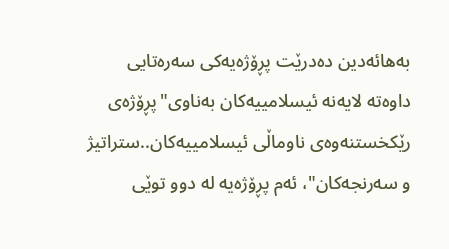بەھائەدین دەدرێت پڕۆژەیەکی سەرەتایی داوەتە لایەنە ئیسلامییەکان بەناوی"پڕۆژەی رێکخستنەوەی ناوماڵی ئیسلامییەکان..ستراتیژ و سەرنجەکان"، ئەم پڕۆژەیە لە دوو توێی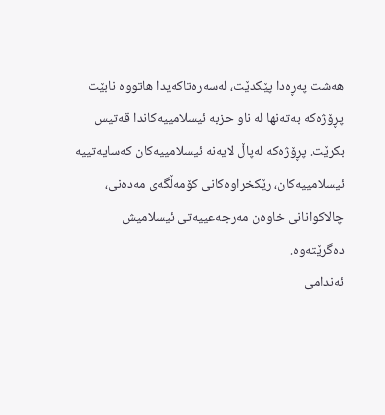ھەشت پەڕەدا پێکدێت، لەسەرەتاکەیدا ھاتووە نابێت پڕۆژەکە بەتەنھا لە ناو حزبە ئیسلامییەکاندا قەتیس بکرێت. پڕۆژەکە لەپاڵ لایەنە ئیسلامییەکان کەسایەتییە ئیسلامییەکان، رێکخراوەکانی کۆمەڵگەی مەدەنی، چالاکوانانی خاوەن مەرجەعییەتی ئیسلامیش دەگرێتەوە.
ئەندامی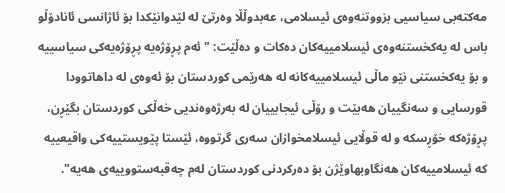مەکتەبی سیاسیی بزووتنەوەی ئیسلامی، عەبدوڵڵا وەرتێ لە لێدوانێکدا بۆ ئاژانسی ئانادۆڵو باس لە یەکخستنەوەی ئیسلامییەکان دەکات و دەڵێت: "ئەم پڕۆژەیە پڕۆژەیەکی سیاسییە و بۆ یەکخستنی نێو ماڵی ئیسلامییەکانە لە ھەرێمی کوردستان بۆ ئەوەی لە داھاتوودا قورسایی و سەنگییان ھەبێت و رۆڵی ئیجابییان لە بەرژەوەندیی خەڵکی کوردستان بگێڕن، پڕۆژەکە خۆڕسکە و لە قوڵایی ئیسلامخوازان سەری گرتووە، ئێستا پێویستییەکی واقیعییە کە ئیسلامییەکان ھەنگاوبھاوێژن بۆ دەرکردنی کوردستان لەم چەقبەستووییەی ھەیە".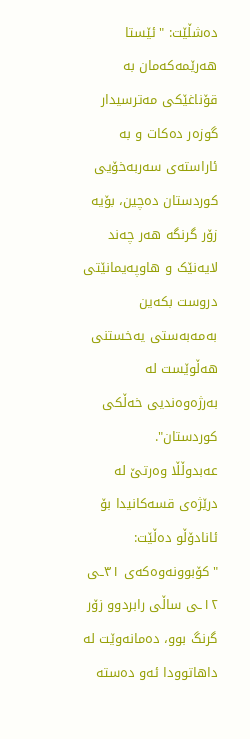دەشڵێت: "ئێستا ھەرێمەکەمان بە قۆناغێکی مەترسیدار گوزەر دەکات و بە ئاراستەی سەربەخۆیی کوردستان دەچین، بۆیە زۆر گرنگە ھەر چەند لایەنێک و ھاوپەیمانێتی دروست بکەین بەمەبەستی یەخستنی ھەڵوێست لە بەرژەوەندیی خەڵکی کوردستان".
عەبدوڵڵا وەرتێ لە درێژەی قسەکانیدا بۆ ئانادۆڵو دەڵێت: "کۆبوونەوەکەی ٣١ـی ١٢ـی ساڵی رابردوو زۆر گرنگ بوو، دەمانەوێت لە داھاتوودا ئەو دەستە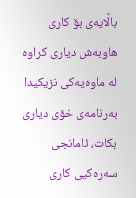باڵایەی بۆ کاری ھاوبەش دیاری کراوە لە ماوەیەکی نزیکیدا بەرنامەی خۆی دیاری بکات، ئامانجی سەرەکیی کاری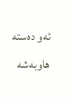ئەو دەستە ھاوبەشە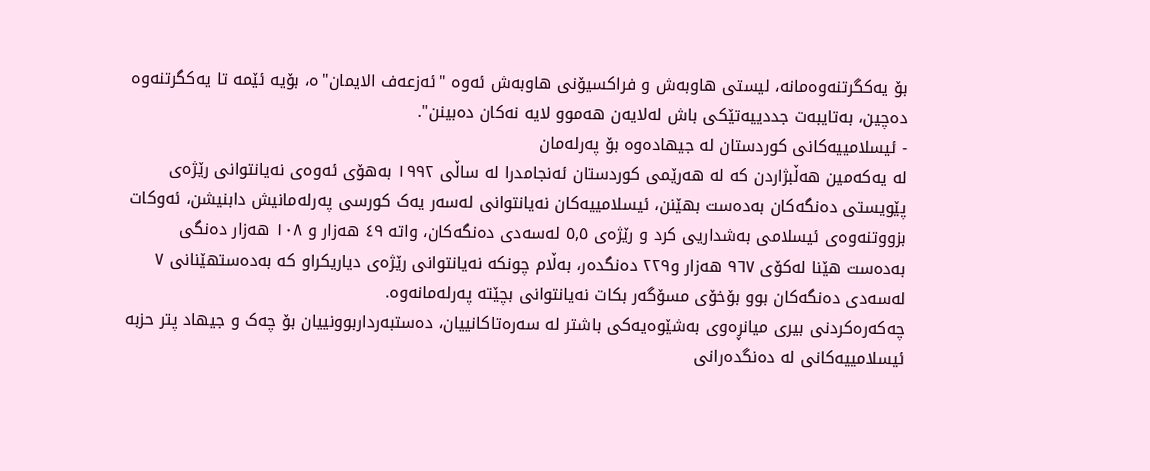بۆ یەکگرتنەوەمانە، لیستی ھاوبەش و فراکسیۆنی ھاوبەش ئەوە "ئەزعەف الایمان"ە، بۆیە ئێمە تا یەکگرتنەوە دەچین، بەتایبەت جددییەتێکی باش لەلایەن ھەموو لایە نەکان دەبینن".
- ئیسلامییەکانی کوردستان لە جیھادەوە بۆ پەرلەمان
لە یەکەمین ھەڵبژاردن کە لە ھەرێمی کوردستان ئەنجامدرا لە ساڵی ١٩٩٢ بەھۆی ئەوەی نەیانتوانی رێژەی پێویستی دەنگەکان بەدەست بھێنن، ئیسلامییەکان نەیانتوانی لەسەر یەک کورسی پەرلەمانیش دابنیشن، ئەوکات بزووتنەوەی ئیسلامی بەشداریی کرد و رێژەی ٥,٥ لەسەدی دەنگەکان، واتە ٤٩ ھەزار و ١٠٨ ھەزار دەنگی بەدەست ھێنا لەکۆی ٩٦٧ ھەزار و٢٢٩ دەنگدەر، بەڵام چونکە نەیانتوانی رێژەی دیاریکراو کە بەدەستھێنانی ٧ لەسەدی دەنگەکان بوو بۆخۆی مسۆگەر بکات نەیانتوانی بچێتە پەرلەمانەوە.
چەکەرەکردنی بیری میانڕەوی بەشێوەیەکی باشتر لە سەرەتاکانییان، دەستبەرداربوونییان بۆ چەک و جیھاد پتر حزبە ئیسلامییەکانی لە دەنگدەرانی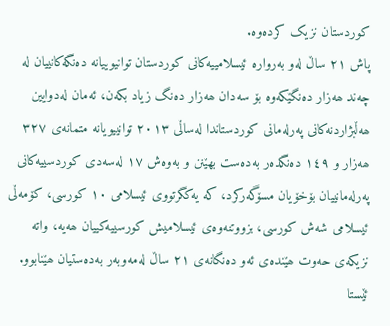کوردستان نزیک کردەوە.
پاش ٢١ ساڵ لەو بەروارە ئیسلامییەکانی کوردستان توانیوییانە دەنگەکانییان لە چەند ھەزار دەنگێکەوە بۆ سەدان ھەزار دەنگ زیاد بکەن، ئەمان لەدوایین ھەڵبژاردنەکانی پەرلەمانی کوردستاندا لەساڵی ٢٠١٣ توانییویانە متمانەی ٣٢٧ ھەزار و ١٤٩ دەنگدەر بەدەست بھێنن و بەوەش ١٧ لەسەدی کوردسییەکانی پەرلەمانییان بۆخۆیان مسۆگەرکرد، کە یەکگرتووی ئیسلامی ١٠ کورسی، کۆمەڵی ئیسلامی شەش کورسی، بزووتنەوەی ئیسلامیش کورسییەکییان ھەیە، واتە نزیکەی حەوت ھێندەی ئەو دەنگانەی ٢١ ساڵ لەمەوبەر بەدەستیان ھێنابوو.
ئێستا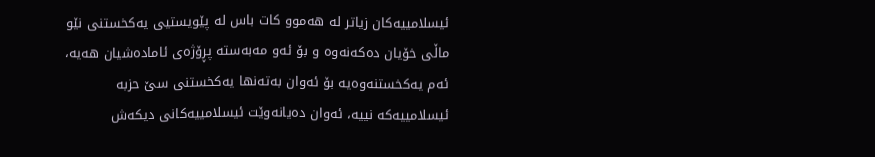ئیسلامییەکان زیاتر لە ھەموو کات باس لە پێویستیی یەکخستنی نێو ماڵی خۆیان دەکەنەوە و بۆ ئەو مەبەستە پڕۆژەی ئامادەشیان ھەیە، ئەم یەکخستنەوەیە بۆ ئەوان بەتەنھا یەکخستنی سێ حزبە ئیسلامییەکە نییە، ئەوان دەیانەوێت ئیسلامییەکانی دیکەش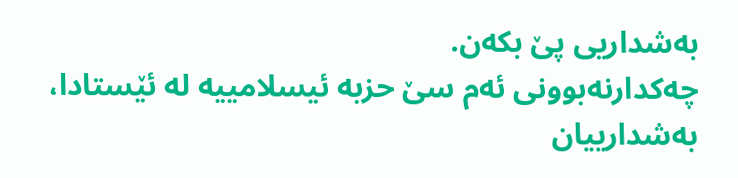بەشداریی پێ بکەن.
چەکدارنەبوونی ئەم سێ حزبە ئیسلامییە لە ئێستادا، بەشدارییان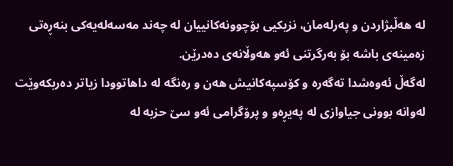لە ھەڵبژاردن و پەرلەمان، نزیکیی بۆچوونەکانییان لە چەند مەسەلەیەکی بنەڕەتی زەمینەی باشە بۆ بەرگرتنی ئەو ھەوڵانەی دەدرێن.
لەگەڵ ئەوەشدا تەگەرە و کۆسپەکانیش ھەن و رەنگە لە داھاتوودا زیاتر دەربکەوێت لەوانە بوونی جیاوازی لە پەیڕەو و پرۆگرامی ئەو سێ حزبە لە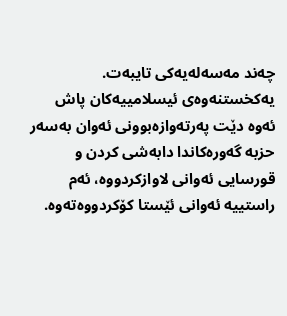چەند مەسەلەیەکی تایبەت.
یەکخستنەوەی ئیسلامییەکان پاش ئەوە دێت پەرتەوازەبوونی ئەوان بەسەر حزبە گەورەکاندا دابەشی کردن و قورسایی ئەوانی لاوازکردووە، ئەم راستییە ئەوانی ئێستا کۆکردووەتەوە.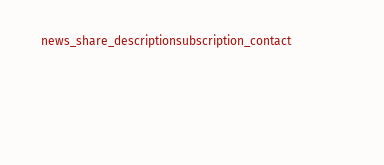news_share_descriptionsubscription_contact